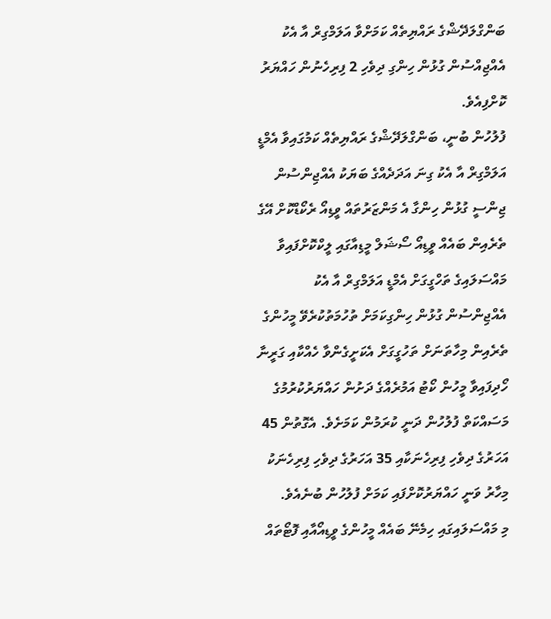ބަންގްލަދޭޝްގެ ރައްޔިތެއް ކަމަށްވާ އަލަމްގިރް އާ އެކު އެއްޖިއްސުން ގުޅުން ހިންގި ދިވެހި 2 ފިރިހެނުން ހައްޔަރު ކޮށްފިއެވެ.
ފުލުހުން ބުނީ، ބަންގްލަދޭޝްގެ ރައްޔިތެއް ކަމުގައިވާ އެމްޑީ އަލަމްގިރް އާ އެކު ގިނަ އަދަދެއްގެ ބަޔަކު އެއްޖިންސުން ޖިންސީ ގުޅުން ހިންގާ އެ މަންޒަރުތައް ވީޑިއޯ ރެކޯޑްކޮށް އޭގެ ތެރެއިން ބައެއް ވީޑިއޯ ސޯޝަލް މީޑިއާގައި ލީކްކޮށްފައިވާ މައްސަލައިގެ ތަހްގީގަށް އެމްޑީ އަލަމްގިރް އާ އެކު އެއްޖިންސުން ގުޅުން ހިންގިކަމަށް ތުހުމަތުކުރެވޭ މީހުންގެ ތެރެއިން މިހާތަނަށް ތަހުގީގަށް އެކަށީގެންވާ ހެއްކާއި ގަރީނާ ހޯދިފައިވާ މީހުން ކޯޓު އަމުރެއްގެ ދަށުން ހައްޔަރުކުރުމުގެ މަސައްކަތް ފުލުހުން ދަނީ ކުރަމުން ކަމަށެވެ. އެގޮތުން 45 އަހަރުގެ ދިވެހި ފިރިހެނަކާއި 35 އަހަރުގެ ދިވެހި ފިރިހެނަކު މިހާރު ވަނީ ހައްޔަރުކޮށްފައި ކަމަށް ފުލުހުން ބުނެއެވެ.
މި މައްސަލައިގައި ހިމެނޭ ބައެއް މީހުންގެ ވީޑިއޯއާއި ފޮޓޯތައް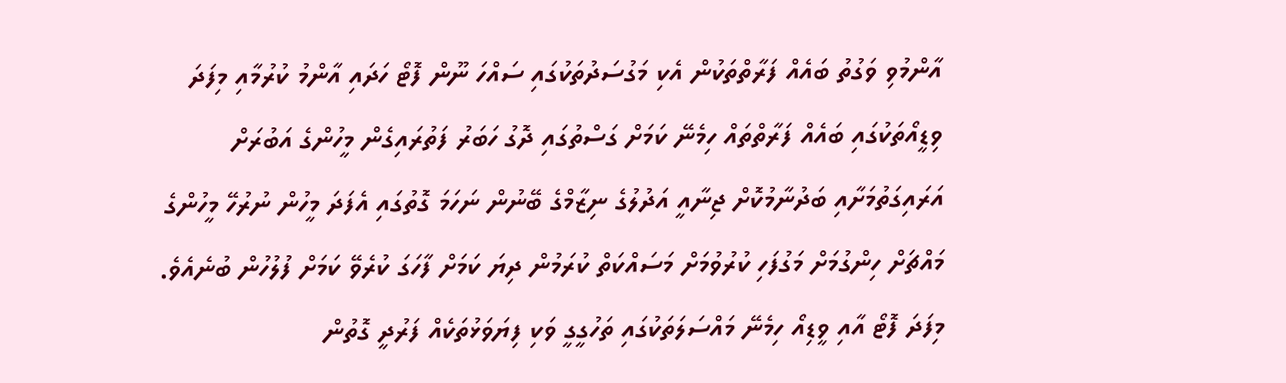އާންމުވި ވަގުތު ބައެއް ފަރާތްތަކުން އެކި މަގުސަދުތަކުގައި ސައްހަ ނޫން ފޮޓޯ ހަދައި އާންމު ކުރުމާއި މިފަދަ ވިޑީއޯތަކުގައި ބައެއް ފަރާތްތައް ހިމެނޭ ކަމަށް ގަސްތުގައި ދޮގު ހަބަރު ފަތުރައިގެން މީހުންގެ އަބުރަށް އަރައިގަތުމަށާއި ބަދުނާމުކޮށް ޖިނާއީ އަދުލުގެ ނިޒާމްގެ ބޭނުން ނަހަމަ ގޮތުގައި އެފަދަ މީހުން ނުރުހޭ މީހުންގެ މައްޗަށް ހިންގުމަށް މަގުފަހި ކުރުވުމަށް މަސައްކަތް ކުރަމުން ދިޔަ ކަމަށް ފާހަގަ ކުރެވޭ ކަމަށް ފުލުހުން ބުނެއެވެ. މިފަދަ ފޮޓޯ އާއި ވީޑިއޯ ހިމެނޭ މައްސަލަތަކުގައި ތަހުގީގީ ވަކި ފިޔަވަޅުތަކެއް ފަރުދީ ގޮތުން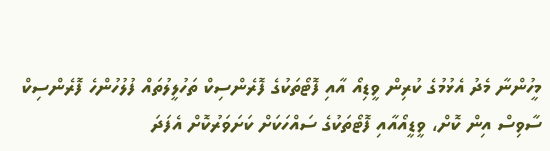މީހުންނާ މެދު އެޅުމުގެ ކުރިން ވީޑިއޯ އާއި ފޮޓޯތަކުގެ ފޮރެންސިކް ތަހުލީލުތައް ފުލުހުންހެ ފޮރެންސިކް ސާވިސް އިން ކޮށް، ވީޑީއޯއާއި ފޮޓޯތަކުގެ ސައްހަކަށް ކަށަވަރުކޮށް އެފަދަ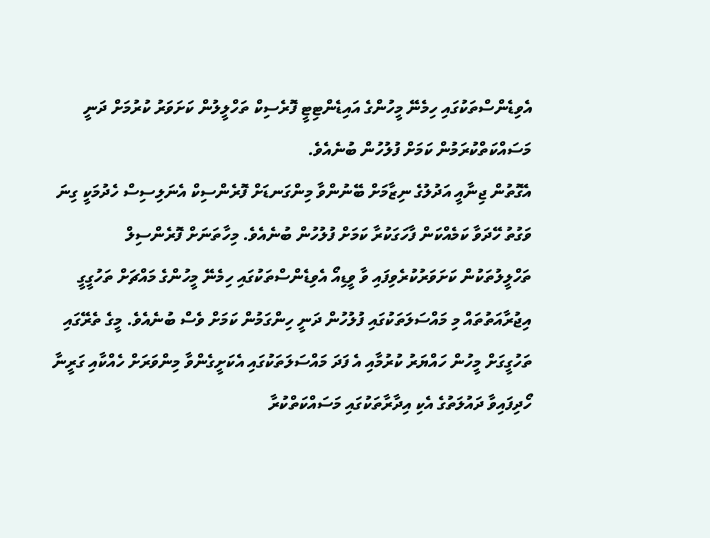އެވިޑެންސްތަކުގައި ހިމެނޭ މީހުންގެ އައިޑެންޓިޓީ ފޮރެސިކް ތަހްލީލުން ކަށަވަރު ކުރުމަށް ދަނީ މަސައްކަތްކުރަމުން ކަމަށް ފުލުހުން ބުނެއެވެ.
އެގޮތުން ޖިނާއީ އަދުލުގެ ނިޒާމަށް ބޭނުންވާ މިންގަނޑަށް ފޮރެންސިކް އެނަލިސިސް ހެދުމަކީ ގިނަ ވަގުތު ހޭދަވާ ކަމެއްކަން ފާހަގަކުރާ ކަމަށް ފުލުހުން ބުނެއެވެ. މިހާތަނަށް ފޮރެންސިލް ތަހްލީލުތަކުން ކަށަވަރުކުރެވިފައި ވާ ވީޑިއޯ އެވިޑެންސްތަކުގައި ހިމެނޭ މީހުންގެ މައްޗަށް ތަހުގީގީ އިޖުރާއަތުތައް މި މައްސަލަތަކުގައި ފުލުހުން ދަނީ ހިންގަމުން ކަމަށް ވެސް ބުނެއެވެ. މީގެ ތެރޭގައި ތަހުގީގަށް މީހުން ހައްޔަރު ކުރުމާއި އެ ފަދަ މައްސަލަތަކުގައި އެކަށީގެންވާ މިންވަރަށް ހެއްކާއި ގަރީނާ ހޯދިފައިވާ ދައުލަތުގެ އެކި އިދާރާތަކުގައި މަސައްކަތްކުރާ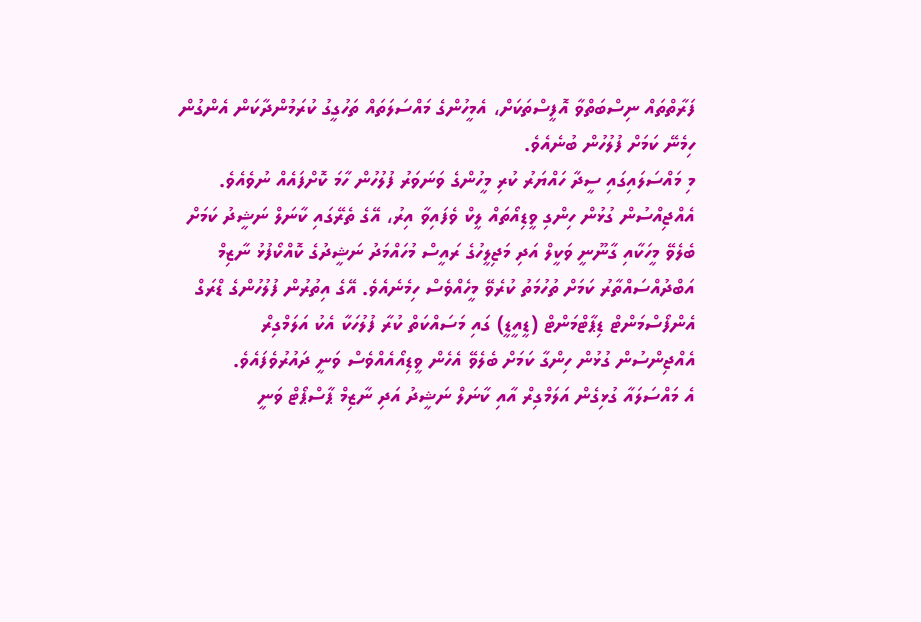ފަރާތްތައް ނިސްބަތްވާ އޮފީސްތަކަށް، އެމީހުންގެ މައްސަލަތައް ތަހުގީގު ކުރަމުންދާކަން އެންގުން ހިމެނޭ ކަމަށް ފުލުހުން ބުނެއެވެ.
މި މައްސަލައިގައި ސީދާ ހައްޔަރު ކުރި މީހުންގެ ވަނަވަރު ފުލުހުން ހާމަ ކޮށްފައެއް ނުވެއެވެ.
އެއްޖިއްސުން ގުޅުން ހިންގި ވީޑިއޯތައް ލީކް ވެފައިވާ އިރު، އޭގެ ތެރޭގައި ކާނަލް ނަޝީދު ކަމަށް ބެލެވޭ މީހަކާއި ގާނޫނީ ވަކީލް އަދި މަޖިލީހުގެ ރައީސް މުހައްމަދު ނަޝީދުގެ ކޮއްކޯފުޅު ނާޒިމް އަބްދުއްސައްތާރު ކަމަށް ތުހުމަތު ކުރެވޭ މީހެއްވެސް ހިމެނެއެވެ. އޭގެ އިތުރުން ފުލުހުންގެ ޑްރަގް އެންފޯސްމަންޓް ޑިޕާޓްމަންޓް (ޑީއީޑީ) ގައި މަސައްކަތް ކުރާ ފުލުހަކާ އެކު އަލަމްގިރް އެއްޖިންސުން ގުޅުން ހިންގާ ކަމަށް ބެލެވޭ އެހެން ވީޑިއޯއެއްވެސް ވަނީ ދައުރުވެފައެވެ.
އެ މައްސަލައާ ގުޅިގެން އަލަމްގިރް އާއި ކާނަލް ނަޝީދު އަދި ނާޒިމް ޕާސްޕޯޓް ވަނީ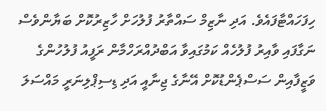ހިފަހައްޓާފައެވެ. އަދި ނާޒިމް ސައްތާރު ފުލުހަށް ހާޒިރުކޮށް ބަޔާންވެސް ނަގާފައި ވާއިރު ފުލުހެއް ކަމުގައިވާ އަބްދުއްރަހްމާން ރަފީއު ފުލުހުންގެ ވަޒީފާއިން ސަސްޕެންޑުކޮށް އޭނާގެ ޖިނާއީ އަދި ޑިސިޕްލިނަރީ މައްސަލަ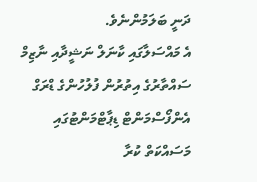ދަނީ ބަލަމުންނެވެ.
އެ މައްސަލާގައި ކާނަލް ނަޝީދާއި ނާޒިމް ސައްތާރުގެ އިތުރުން ފުލުހުންގެ ޑްރަގް އެންފޯސްމަންޓް ޑިޕާޓްމަންޓުގައި މަސައްކަތް ކުރާ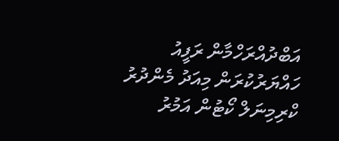އަބްދުއްރަހްމާން ރަފީއު ހައްޔަރުކުރަން މިއަދު މެންދުރު ކްރިމިނަލް ކޯޓުން އަމުރު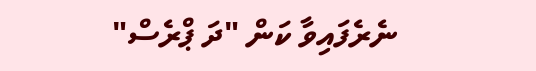ނެރެފައިވާ ކަން "ދަ ޕްރެސް"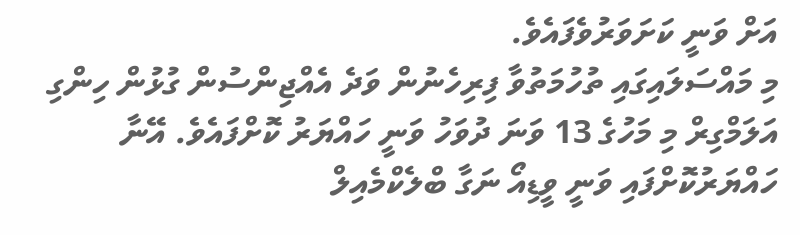އަށް ވަނީ ކަށަވަރުވެފައެވެ.
މި މައްސަލައިގައި ތުހުމަތުވާ ފިރިހެނުން ވަދެ އެއްޖިންސުން ގުޅުން ހިންގި އަލަމްގިރް މި މަހުގެ 13 ވަނަ ދުވަހު ވަނީ ހައްޔަރު ކޮށްފައެވެ. އޭނާ ހައްޔަރުކޮށްފައި ވަނީ ވީޑިއޯ ނަގާ ބްލެކްމެއިލް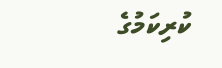ކުރިކަމުގެ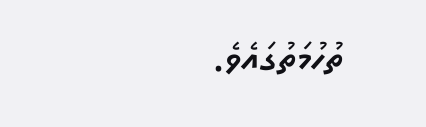ތުހުމަތުގައެވެ.